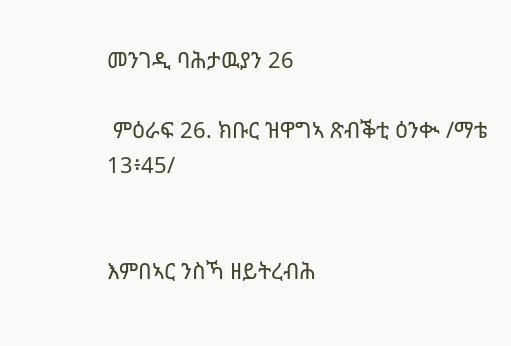መንገዲ ባሕታዉያን 26

 ምዕራፍ 26. ክቡር ዝዋግኣ ጽብቕቲ ዕንቊ /ማቴ 13፥45/


እምበኣር ንስኻ ዘይትረብሕ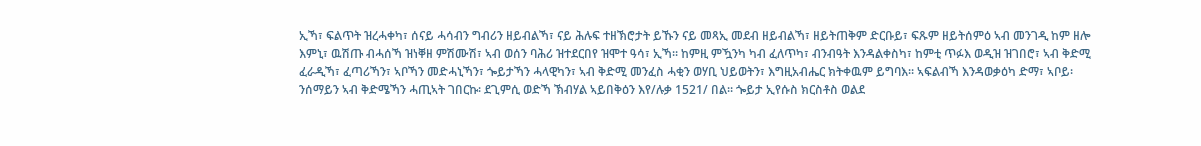ኢኻ፣ ፍልጥት ዝረሓቀካ፣ ሰናይ ሓሳብን ግብሪን ዘይብልኻ፣ ናይ ሕሉፍ ተዘኽሮታት ይኹን ናይ መጻኢ መደብ ዘይብልኻ፣ ዘይትጠቅም ድርቡይ፣ ፍጹም ዘይትሰምዕ ኣብ መንገዲ ከም ዘሎ እምኒ፣ ዉሽጡ ብሓሰኻ ዝነቐዘ ምሽሙሽ፣ ኣብ ወሰን ባሕሪ ዝተደርበየ ዝሞተ ዓሳ፣ ኢኻ። ከምዚ ምዃንካ ካብ ፈለጥካ፣ ብንብዓት እንዳልቀስካ፣ ከምቲ ጥፉእ ወዲዝ ዝገበሮ፣ ኣብ ቅድሚ ፈራዲኻ፣ ፈጣሪኻን፣ ኣቦኻን መድሓኒኻን፣ ጐይታኻን ሓላዊካን፣ ኣብ ቅድሚ መንፈስ ሓቂን ወሃቢ ህይወትን፣ እግዚአብሔር ክትቀዉም ይግባእ። ኣፍልብኻ እንዳወቃዕካ ድማ፣ ኣቦይ፡ ንሰማይን ኣብ ቅድሜኻን ሓጢኣት ገበርኩ፡ ደጊምሲ ወድኻ ኽብሃል ኣይበቅዕን እየ/ሉቃ 1521/ በል። ጐይታ ኢየሱስ ክርስቶስ ወልደ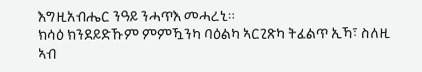እግዚአብሔር ንዓይ ንሓጥእ መሓረኒ።
ክሳዕ ክንደይድኹም ምምዃንካ ባዕልካ ኣርጊጽካ ትፈልጥ ኢኻ፣ ስለዚ ኣብ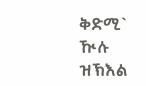ቅድሚ` ዂሉ ዝኽእል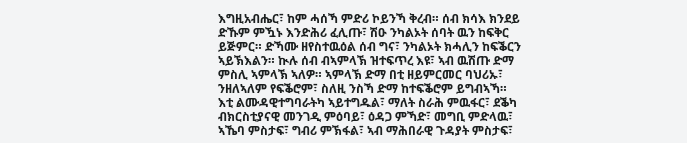እግዚአብሔር፣ ከም ሓሰኻ ምድሪ ኮይንኻ ቅረብ። ሰብ ክሳእ ክንደይ ድኹም ምዃኑ እንድሕሪ ፈሊጡ፣ ሽዑ ንካልኦት ሰባት ዉን ከፍቅር ይጅምር። ድኻሙ ዘየስተዉዕል ሰብ ግና፣ ንካልኦት ክሓሊን ከፍቕርን ኣይኽእልን። ኲሉ ሰብ ብኣምላኽ ዝተፍጥረ እዩ፣ ኣብ ዉሽጡ ድማ ምስሊ ኣምላኽ ኣለዎ። ኣምላኽ ድማ በቲ ዘይምርመር ባህሪኡ፣ ንዘለኣለም የፍቕሮም፣ ስለዚ ንስኻ ድማ ከተፍቕሮም ይግብኣኻ።
እቲ ልሙዳዊተግባራትካ ኣይተግዱል፣ ማለት ስራሕ ምዉፋር፣ ደቕካ ብክርስቲያናዊ መንገዲ ምዕባይ፣ ዕዳጋ ምኻድ፣ መግቢ ምድላዉ፣ ኣኼባ ምስታፍ፣ ግብሪ ምኽፋል፣ ኣብ ማሕበራዊ ጉዳያት ምስታፍ፣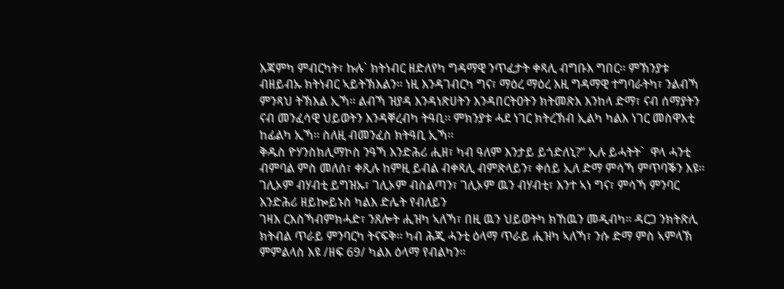እጃምካ ምብርካት፣ ኩሉ` ክትነብር ዘድለየካ ግዳማዊ ንጥፈታት ቀጻሊ ብግቡእ ግበር። ምኽንያቱ ብዘይብኡ ክትነብር ኣይትኽእልን። ነዚ እንዳገብርካ ግና፣ ማዕረ ማዕረ እዚ ግዳማዊ ተግባራትካ፣ ንልብኻ ምንጻህ ትኽእል ኢኻ። ልብኻ ዝያዳ እንዳነጽሀትን እንዳበርትዐትን ክትመጽእ እንከላ ድማ፣ ናብ ሰማያትን ናብ መንፈሳዊ ህይወትን እንዳቐረብካ ትዓቢ። ምክንያቱ ሓደ ነገር ክትረኽብ ኢልካ ካልእ ነገር መስዋእቲ ከፊልካ ኢኻ። ስለዚ ብመንፈስ ክትዓቢ ኢኻ።
ቅዱስ ዮሃንስክሊማኮስ ንዓኻ እንድሕሪ ሒዘ፣ ካብ ዓለም እንታይ ይጎድለኒ?” ኢሉ ይሓትት`  ዋላ ሓንቲ ብምባል ምስ መለሰ፣ ቀጺሉ ከምዚ ይብል ብቀጻሊ ብምጽላይን፣ ቀሰይ ኢለ ድማ ምሳኻ ምጥባቕን እዩ። ገሊኦም ብሃብቲ ይግዝኡ፣ ገሊኦም ብስልጣን፣ ገሊኦም ዉን ብሃብቲ፣ እንተ ኣነ ግና፣ ምሳኻ ምንባር እንድሕሪ ዘይኰይኑስ ካልእ ድሌት የብለይን
ገዛእ ርእስኻብምክሓድ፣ ንጸሎት ሒዝካ ኣለኻ፣ በዚ ዉን ህይወትካ ክኸዉን መዲብካ። ዳርጋ ንክትጽሊ ክትብል ጥራይ ምንባርካ ትናፍቅ። ካብ ሕጂ ሓንቲ ዕላማ ጥራይ ሒዝካ ኣለኻ፣ ንሱ ድማ ምስ ኣምላኽ ምምልላስ እዩ /ዘፍ 69/ ካልእ ዕላማ የብልካን።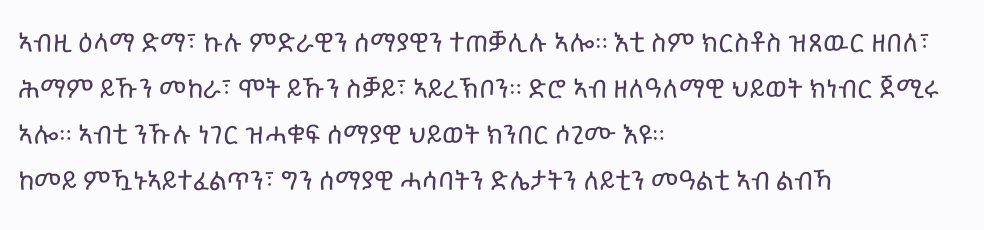ኣብዚ ዕላማ ድማ፣ ኩሉ ምድራዊን ሰማያዊን ተጠቓሊሉ ኣሎ። እቲ ስም ክርስቶስ ዝጸዉር ዘበለ፣ ሕማም ይኹን መከራ፣ ሞት ይኹን ስቓይ፣ ኣይረኽቦን። ድሮ ኣብ ዘለዓለማዊ ህይወት ክነብር ጀሚሩ ኣሎ። ኣብቲ ንኹሉ ነገር ዝሓቁፍ ሰማያዊ ህይወት ክንበር ሶጊሙ እዩ።
ከመይ ምዃኑኣይተፈልጥን፣ ግን ሰማያዊ ሓሳባትን ድሌታትን ለይቲን መዓልቲ ኣብ ልብኻ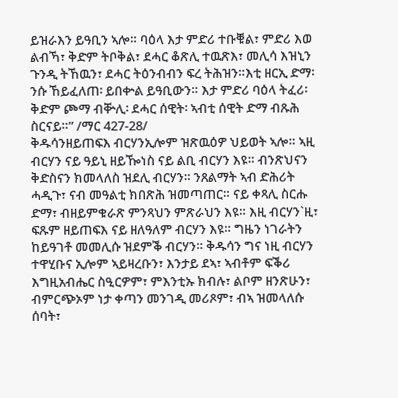ይዝራእን ይዓቢን ኣሎ። ባዕላ እታ ምድሪ ተቡቑል፣ ምድሪ እወ ልብኻ፣ ቅድም ትቦቅል፣ ደሓር ቆጽሊ ተዉጽእ፣ መሊሳ እዝኒን ጉንዲ ትኸዉን፣ ደሓር ትዕንብብን ፍረ ትሕዝን።እቲ ዘርኢ ድማ፡ ንሱ ኸይፈለጠ፡ ይበቍል ይዓቢውን። እታ ምድሪ ባዕላ ትፈሪ፡ ቅድም ጮማ ብቝሊ፡ ደሓር ሰዊት፡ ኣብቲ ሰዊት ድማ ብጹሕ ስርናይ።” /ማር 427-28/
ቅዱሳንዘይጠፍእ ብርሃንኢሎም ዝጽዉዕዎ ህይወት ኣሎ። ኣዚ ብርሃን ናይ ዓይኒ ዘይዀነስ ናይ ልቢ ብርሃን እዩ። ብንጽህናን ቅድስናን ክመላለስ ዝደሊ ብርሃን። ንጸልማት ኣብ ድሕሪት ሓዲጉ፣ ናብ መዓልቲ ክበጽሕ ዝመጣጠር። ናይ ቀጻሊ ስርሑ ድማ፣ ብዘይምቁራጽ ምንጻህን ምጽራህን እዩ። እዚ ብርሃን`ዚ፣ ፍጹም ዘይጠፍእ ናይ ዘለዓለም ብርሃን እዩ። ግዜን ነገራትን ከይዓገቶ መመሊሱ ዝደምቕ ብርሃን። ቅዱሳን ግና ነዚ ብርሃን ተዋሂቡና ኢሎም ኣይዛረቡን፣ እንታይ ደኣ፣ ኣብቶም ፍቕሪ እግዚአብሔር ስዒርዎም፣ ምእንቲኡ ክብሉ፣ ልቦም ዘንጽሁን፣ ብምርጭኦም ነታ ቀጣን መንገዲ መሪጾም፣ ብኣ ዝመላለሱ ሰባት፣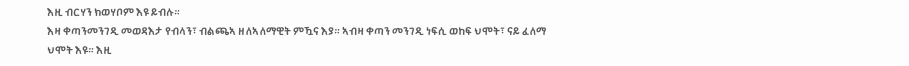እዚ ብርሃን ክወሃቦም እዩ ይብሉ።
እዛ ቀጣንመንገዲ መወዳእታ የብላን፣ ብልጫኣ ዘለኣለማዊት ምዃና እያ። ኣብዛ ቀጣን መንገዲ ነፍሲ ወከፍ ህሞት፣ ናይ ፈለማ ህሞት እዩ። እዚ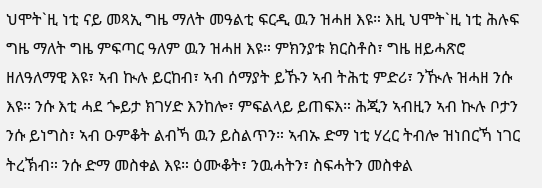ህሞት`ዚ ነቲ ናይ መጻኢ ግዜ ማለት መዓልቲ ፍርዲ ዉን ዝሓዘ እዩ። እዚ ህሞት`ዚ ነቲ ሕሉፍ ግዜ ማለት ግዜ ምፍጣር ዓለም ዉን ዝሓዘ እዩ። ምክንያቱ ክርስቶስ፣ ግዜ ዘይሓጽሮ ዘለዓለማዊ እዩ፣ ኣብ ኲሉ ይርከብ፣ ኣብ ሰማያት ይኹን ኣብ ትሕቲ ምድሪ፣ ንዂሉ ዝሓዘ ንሱ እዩ። ንሱ እቲ ሓደ ጐይታ ክገሃድ እንከሎ፣ ምፍልላይ ይጠፍእ። ሕጂን ኣብዚን ኣብ ኲሉ ቦታን ንሱ ይነግስ፣ ኣብ ዑምቆት ልብኻ ዉን ይስልጥን። ኣብኡ ድማ ነቲ ሃረር ትብሎ ዝነበርኻ ነገር ትረኽብ። ንሱ ድማ መስቀል እዩ። ዕሙቆት፣ ንዉሓትን፣ ስፍሓትን መስቀል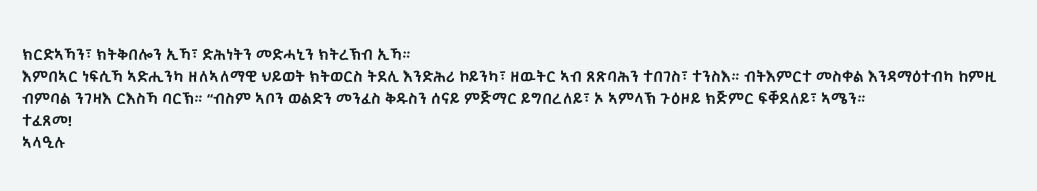ክርድኣኻን፣ ክትቅበሎን ኢኻ፣ ድሕነትን መድሓኒን ክትረኽብ ኢኻ።
እምበኣር ነፍሲኻ ኣድሒንካ ዘለኣለማዊ ህይወት ክትወርስ ትደሊ እንድሕሪ ኮይንካ፣ ዘዉትር ኣብ ጸጽባሕን ተበገስ፣ ተንስእ። ብትእምርተ መስቀል እንዳማዕተብካ ከምዚ ብምባል ንገዛእ ርእስኻ ባርኽ። “ብስም ኣቦን ወልድን መንፈስ ቅዱስን ሰናይ ምጅማር ይግበረለይ፣ ኦ ኣምላኽ ጉዕዞይ ክጅምር ፍቐደለይ፣ ኣሜን።
ተፈጸመ!
ኣላዒሉ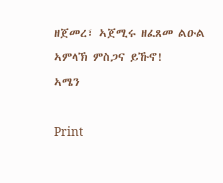ዘጀመረ፣ ኣጀሚሩ ዘፈጸመ ልዑል ኣምላኽ ምስጋና ይኹኖ!
ኣሜን

Print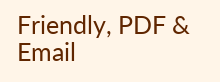Friendly, PDF & Email